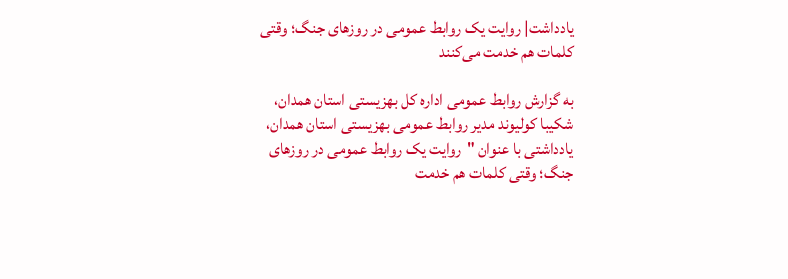یادداشت| روایت یک روابط عمومی در روزهای جنگ؛ وقتی کلمات هم خدمت می‌کنند

به گزارش روابط عمومی اداره کل بهزیستی استان همدان، شکیبا کولیوند مدیر روابط عمومی بهزیستی استان همدان، یادداشتی با عنوان "روایت یک روابط عمومی در روزهای جنگ؛ وقتی کلمات هم خدمت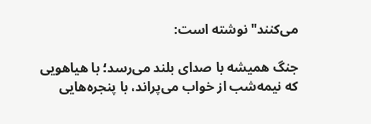می‌کنند" نوشته است:

جنگ همیشه با صدای بلند می‌رسد؛ با هیاهویی که نیمه‌شب از خواب می‌پراند، با پنجره‌هایی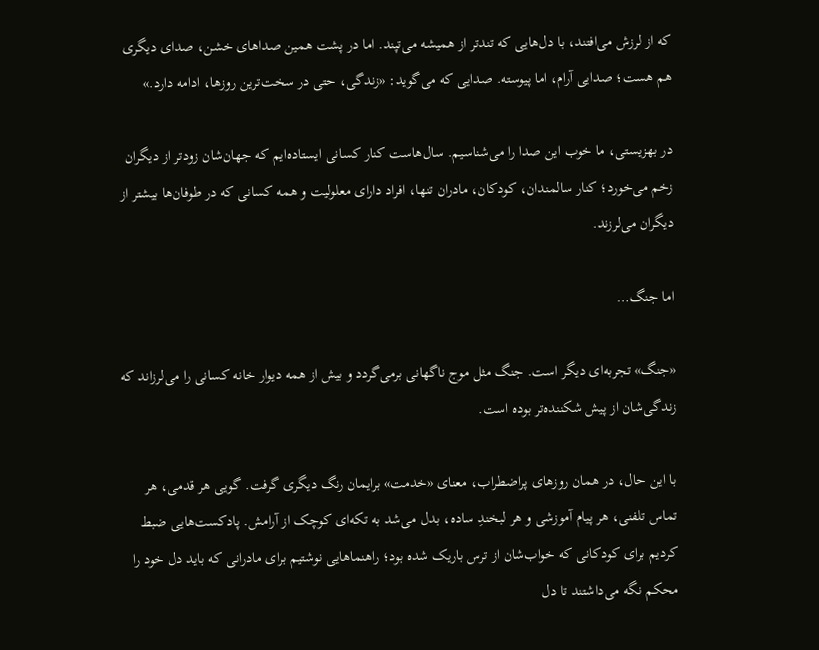که از لرزش می‌افتند، با دل‌هایی که تندتر از همیشه می‌تپند. اما در پشت همین صداهای خشن، صدای دیگری هم هست؛ صدایی آرام، اما پیوسته. صدایی که می‌گوید: «زندگی، حتی در سخت‌ترین روزها، ادامه دارد.»

در بهزیستی، ما خوب این صدا را می‌شناسیم. سال‌هاست کنار کسانی ایستاده‌ایم که جهان‌شان زودتر از دیگران زخم می‌خورد؛ کنار سالمندان، کودکان، مادران تنها، افراد دارای معلولیت و همه کسانی که در طوفان‌ها بیشتر از دیگران می‌لرزند.

اما جنگ…

«جنگ» تجربه‌ای دیگر است. جنگ مثل موج ناگهانی برمی‌گردد و بیش از همه دیوار خانه کسانی را می‌لرزاند که زندگی‌شان از پیش شکننده‌تر بوده است.

با این حال، در همان روزهای پراضطراب، معنای «خدمت» برایمان رنگ دیگری گرفت. گویی هر قدمی، هر تماس تلفنی، هر پیام آموزشی و هر لبخندِ ساده، بدل می‌شد به تکه‌ای کوچک از آرامش. پادکست‌هایی ضبط کردیم برای کودکانی که خواب‌شان از ترس باریک شده بود؛ راهنماهایی نوشتیم برای مادرانی که باید دل خود را محکم نگه می‌داشتند تا دل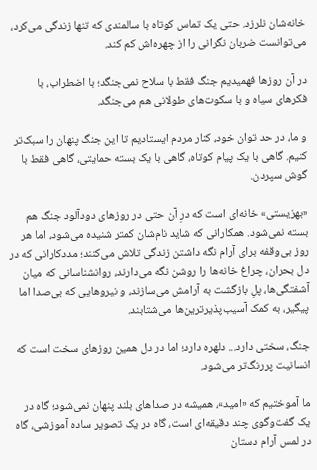خانه‌شان نلرزد. حتی یک تماس کوتاه با سالمندی که تنها زندگی می‌کرد، می‌توانست ضربان نگرانی را از چهره‌اش کم کند.

در آن روزها فهمیدیم جنگ فقط با سلاح نمی‌جنگد؛ با اضطراب، با فکرهای سیاه و با سکوت‌های طولانی هم می‌جنگد.

و ما، در حد توان خود، کنار مردم ایستادیم تا این جنگ پنهان را سبک‌تر کنیم. گاهی با یک پیام کوتاه، گاهی با یک بسته حمایتی، گاهی فقط با گوش سپردن.

«بهزیستی» خانه‌ای است که درِ آن حتی در روزهای دودآلود جنگ هم بسته نمی‌شود. همکارانی که شاید نام‌شان کمتر شنیده می‌شود، اما هر روز بی‌وقفه برای آرام نگه داشتن زندگی تلاش می‌کنند؛ مددکارانی که در دل بحران، چراغ خانه‌ها را روشن نگه می‌دارند، روانشناسانی که میان آشفتگی‌ها، پلِ بازگشت به آرامش می‌سازند، و نیروهایی که بی‌صدا اما پیگیر، به کمک آسیب‌پذیرترین‌ها می‌شتابند.

جنگ، سختی دارد... دلهره دارد؛ اما در دل همین روزهای سخت است که انسانیت پررنگ‌تر می‌شود.

ما آموختیم که «امید»، همیشه در صداهای بلند پنهان نمی‌شود؛ گاه در یک گفت‌وگوی چند دقیقه‌ای است، گاه در یک تصویر ساده آموزشی، گاه در لمس آرام دستان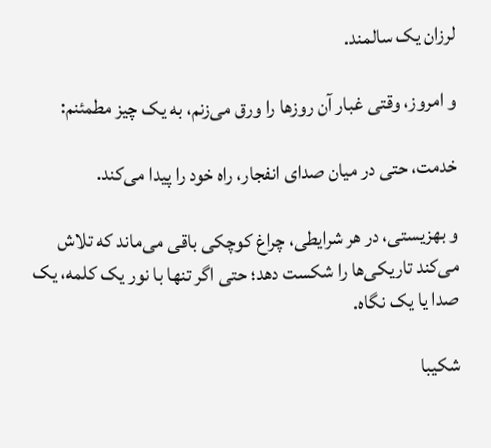لرزان یک سالمند.

و امروز، وقتی غبار آن روزها را ورق می‌زنم، به یک چیز مطمئنم:

خدمت، حتی در میان صدای انفجار، راه خود را پیدا می‌کند.

و بهزیستی، در هر شرایطی، چراغ کوچکی باقی می‌ماند که تلاش می‌کند تاریکی‌ها را شکست دهد؛ حتی اگر تنها با نور یک کلمه، یک صدا یا یک نگاه.

شکیبا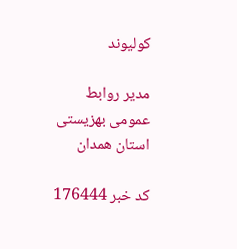کولیوند

مدیر روابط عمومی بهزیستی استان همدان

کد خبر 176444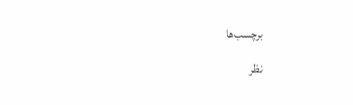برچسب‌ها

نظر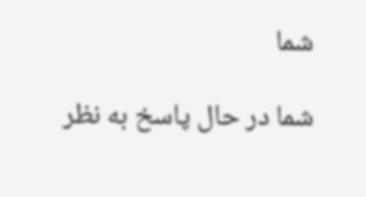شما

شما در حال پاسخ به نظر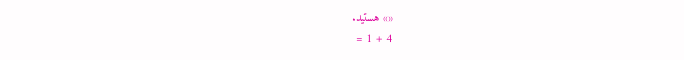«» هستید.
4 + 1 =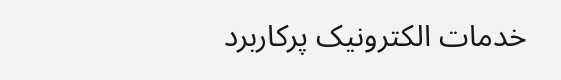خدمات الکترونیک پرکاربرد